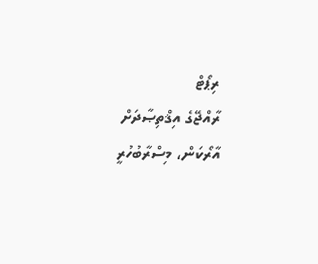ރިޕޯޓް
ރާއްޖޭގެ އިޤްތިޞާދަށް އާރޯކަން، މިސްރާބުހުރީ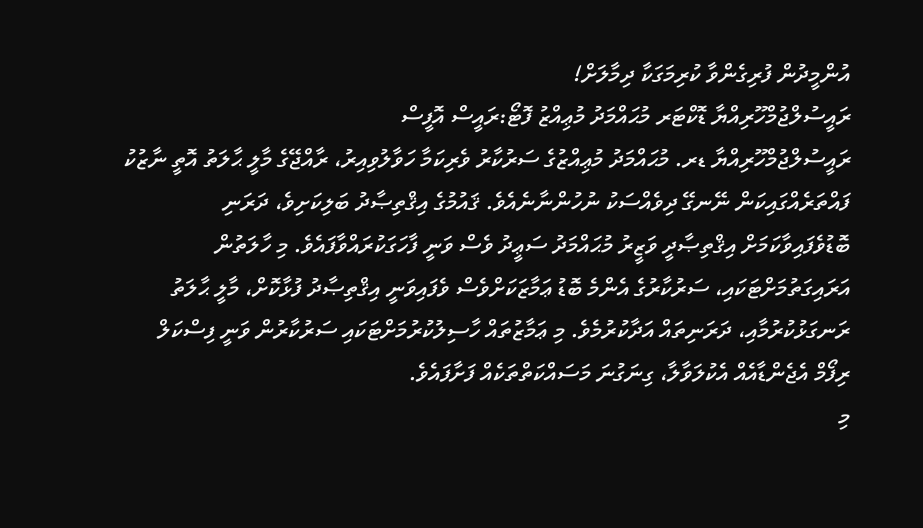އުންމީދުން ފުރިގެންވާ ކުރިމަގަކާ ދިމާލަށް!
ރައީސުލްޖުމްހޫރިއްޔާ ޑޮކްޓަރ މުޙައްމަދު މުޢިއްޒު ފޮޓޯ:ރައީސް އޮފީސް
ރައީސުލްޖުމްހޫރިއްޔާ ޑރ. މުޙައްމަދު މުޢިއްޒުގެ ސަރުކާރު ވެރިކަމާ ހަވާލުވިއިރު، ރާއްޖޭގެ މާލީ ޙާލަތު އޮތީ ނާޒުކު ފައްތަރެއްގައިކަން ނޭނގޭ ދިވެއްސަކު ނުހުންނާނެއެވެ. ޤައުމުގެ އިޤްތިޞާދު ބަލިކަށިވެ، ދަރަނި ބޮޑުވެފައިވާކަމަށް އިޤްތިޞާދީ ވަޒީރު މުޙައްމަދު ސަޢީދު ވެސް ވަނީ ފާހަގަކުރައްވާފައެވެ. މި ހާލަތުން އަރައިގަތުމަށްޓަކައި، ސަރުކާރުގެ އެންމެ ބޮޑު ޢަމާޒަކަށްވެސް ވެފައިވަނީ އިޤްތިޞާދު ފުޅާކޮށް، މާލީ ޙާލަތު ރަނގަޅުކުރުމާއި، ދަރަނިތައް އަދާކުރުމެވެ. މި ޢަމާޒުތައް ހާސިލުކުރުމަށްޓަކައި ސަރުކާރުން ވަނީ ފިސްކަލް ރިފޯމް އެޖެންޑާއެއް އެކުލަވާލާ، ގިނަގުނަ މަސައްކަތްތަކެއް ފަށާފައެވެ.
މި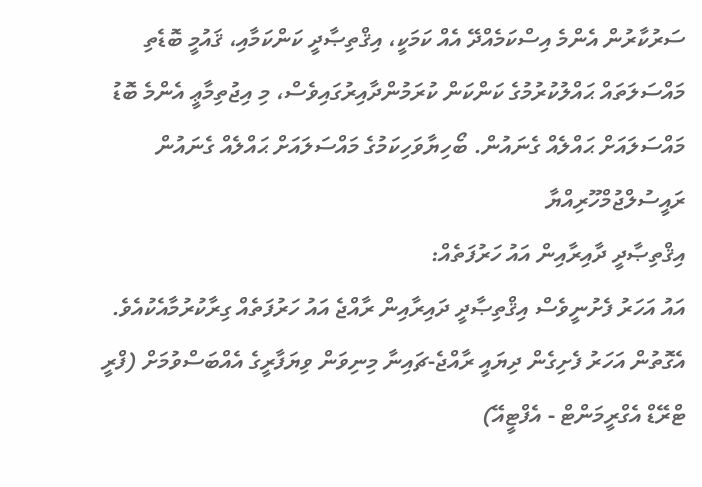ސަރުކާރުން އެންމެ އިސްކަމެއްދޭ އެއް ކަމަކީ، އިޤްތިޞާދީ ކަންކަމާއި، ޤައުމީ ބޮޑެތި މައްސަލަތައް ޙައްލުކުރުމުގެ ކަންކަން ކުރަމުންދާއިރުގައިވެސް، މި އިޖުތިމާޢީ އެންމެ ބޮޑު މައްސަލައަށް ޙައްލެއް ގެނައުން. ބޯހިޔާވަހިކަމުގެ މައްސަލައަށް ޙައްލެއް ގެނައުން
ރައީސުލްޖުމްހޫރިއްޔާ
އިޤްތިޞާދީ ދާއިރާއިން އައު ހަރުފަތެއް:
އައު އަހަރު ފެށުނީވެސް އިޤްތިޞާދީ ދައިރާއިން ރާއްޖެ އައު ހަރުފަތެއް ގިރާކުރުމާއެކުއެވެ. އެގޮތުން އަހަރު ފެށިގެން ދިޔައީ ރާއްޖެ-ޗައިނާ މިނިވަން ވިޔަފާރީގެ އެއްބަސްވުމަށް (ފްރީ ޓްރޭޑް އެގްރީމަންޓް - އެފްޓީއޭ)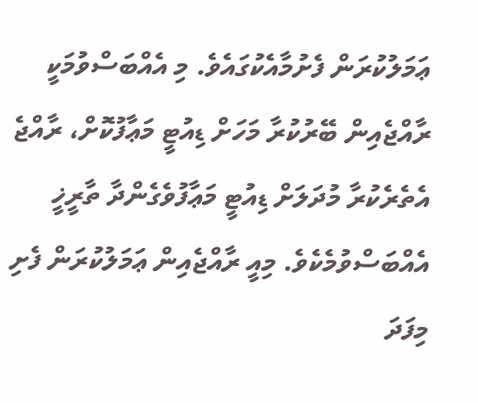ޢަމަލުކުރަން ފެށުމާއެކުގައެވެ. މި އެއްބަސްވުމަކީ ރާއްޖެއިން ބޭރުކުރާ މަހަށް ޑިއުޓީ މަޢާފުކޮށް، ރާއްޖެ އެތެރެކުރާ މުދަލަށް ޑިއުޓީ މަޢާފުވެގެންދާ ތާރީޚީ އެއްބަސްވުމެކެވެ. މިއީ ރާއްޖެއިން ޢަމަލުކުރަން ފެށި މިފަދަ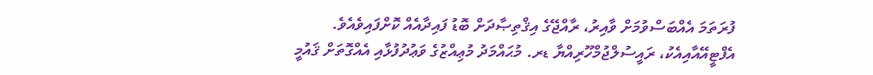ފުރަތަމަ އެއްބަސްވުމަށް ވާއިރު، ރާއްޖޭގެ އިޤްތިޞާދަށް ބޮޑު ފައިދާއެއް ކޮށްފައިވެއެވެ.
އެފްޓީއޭއާއިއެކު، ރައީސުލްޖުމްހޫރިއްޔާ ޑރ. މުޙައްމަދު މުޢިއްޒުގެ ވަޢުދުފުޅާއި އެއްގޮތަށް ޤައުމީ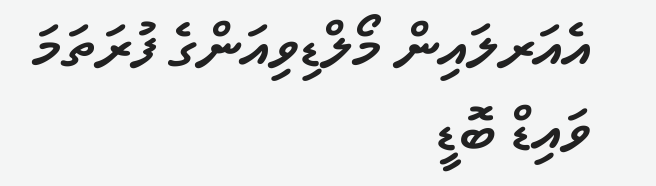އެއަރލައިން މޯލްޑިވިއަންގެ ފުރަތަމަ ވައިޑް ބޮޑީ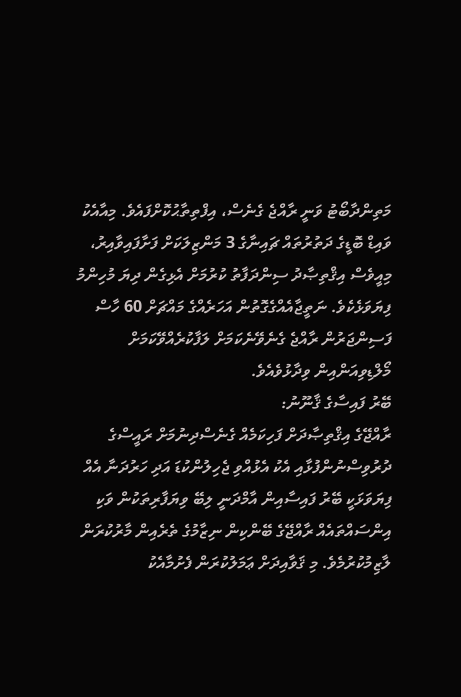މަތިންދާބޯޓު ވަނީ ރާއްޖެ ގެނެސް، އިފްތިތާޙުކޮށްފައެވެ. މިއާއެކު ވައިޑް ބޮޑީގެ ދަތުރުތައް ޗައިނާގެ 3 މަންޒިލަކަށް ފަށާފައިވާއިރު، މިއީވެސް އިޤްތިޞާދު ސިންދަފާތު ކުރުމަށް އެޅިގެން ދިޔަ މުހިންމު ފިޔަވަޅެކެވެ. ނަތީޖާއެއްގެގޮތުން އަހަރެއްގެ މައްޗަށް 60 ހާސް ފަސިންޖަރުން ރާއްޖެ ގެނެވޭނެކަމަށް ލަފާކުރެއްވޭކަމަށް މޯލްޑިވިއަންއިން ވިދާޅުވެއެވެ.
ބޭރު ފައިސާގެ ޤާނޫނު:
ރާއްޖޭގެ އިޤްތިޞާދަށް ފަހިކަމެއް ގެނެސްދިނުމަށް ރައީސްގެ ދުރުވިސްނުންފުޅާއި އެކު އެޅުއްވި ޖެހިލުންކުޑަ އަދި ހަރުދަނާ އެއް ފިޔަވަޅަކީ ބޭރު ފައިސާއިން އާމްދަނީ ލިބޭ ވިޔަފާރިތަކުން ވަކި އިންސައްތައެއް ރާއްޖޭގެ ބޭންކިން ނިޒާމުގެ ތެރެއިން މާރުކުރަން ލާޒިމުކުރުމެވެ. މި ޤަވާއިދަށް ޢަމަލުކުރަން ފެށުމާއެކު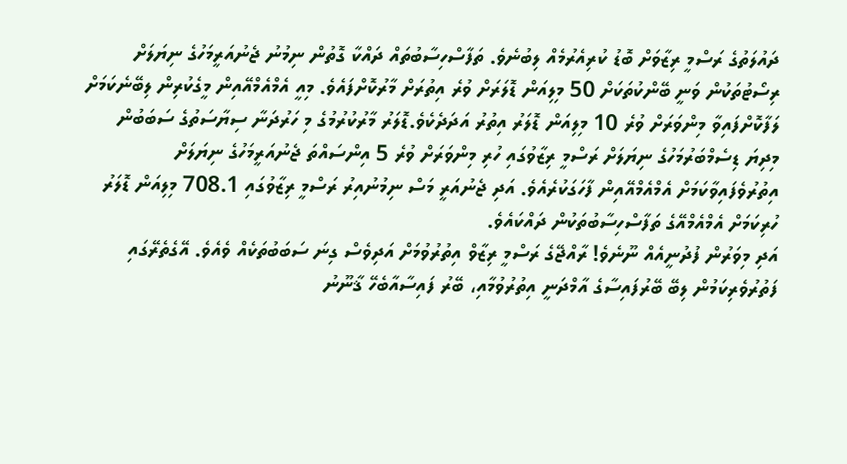ދައުލަތުގެ ރަސްމީ ރިޒާވަށް ބޮޑު ކުރިއެރުމެއް ލިބުނެވެ. ތަފާސްހިސާބުތައް ދައްކާ ގޮތުން ނިމުނު ޖެނުއަރީމަހުގެ ނިޔަލަށް ރިސޯޓުތަކުން ވަނީ ބޭންކުތަކަށް 50 މިލިއަން ޑޮލަރަށް ވުރެ އިތުރަށް މާރުކޮށްފައެވެ. މިއީ އެމްއެމްއޭއިން މީގެކުރިން ލިބޭނެކަމަށް ލަފާކޮށްފައިވާ މިންވަރަށް ވުރެ 10 މިލިއަން ޑޮލަރު އިތުރު އަދަދެކެވެ.ޑޮލަރު މާރުކުރުމުގެ މި ހަރުދަނާ ސިޔާސަތުގެ ސަބަބުން މިދިޔަ ޑިސެމްބަރުމަހުގެ ނިޔަލަށް ރަސްމީ ރިޒާވުގައި ހުރި މިންވަރަށް ވުރެ 5 އިންސައްތަ ޖެނުއަރީމަހުގެ ނިޔަލަށް އިތުރުވެފައިވާކަމަށް އެމްއެމްއޭއިން ފާހަގަކުރެއެވެ. އަދި ޖެނުއަރީ މަސް ނިމުނުއިރު ރަސްމީ ރިޒާވުގައި 708.1 މިލިއަން ޑޮލަރު ހުރިކަމަށް އެމްއެމްއޭގެ ތަފާސްހިސާބުތަކުން ދައްކައެވެ.
އަދި މިވަރުން ފުދުނީއެއް ނޫނެވެ! ރާއްޖޭގެ ރަސްމީ ރިޒާވް އިތުރުވުމަށް އަދިވެސް ގިނަ ސަބަބުތަކެއް ވެއެވެ. އޭގެތެރޭގައި ފަތުރުވެރިކަމުން ލިބޭ ބޭރުފައިސާގެ އާމްދަނީ އިތުރުވުމާއި، ބޭރު ފައިސާއާބެހޭ ޤާނޫނު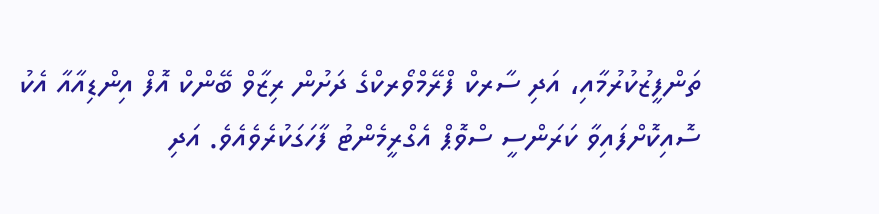ތަންފީޒުކުރުމާއި، އަދި ސާރކް ފްރޭމްވޯރކްގެ ދަށުން ރިޒާވް ބޭންކް އޮފް އިންޑިއާއާ އެކު ސޮއިކޮށްފައިވާ ކަރަންސީ ސްވޮޕް އެގްރީމެންޓު ފާހަގަކުރެވެއެވެ. އަދި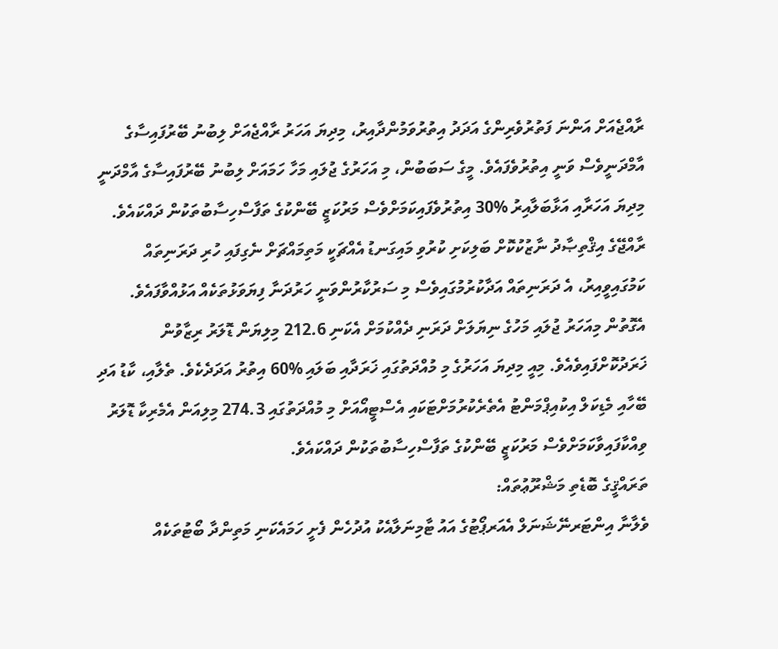ރާއްޖެއަށް އަންނަ ފަތުރުވެރިންގެ އަދަދު އިތުރުވަމުންދާއިރު، މިދިޔަ އަހަރު ރާއްޖެއަށް ލިބުނު ބޭރުފައިސާގެ އާމްދަނީވެސް ވަނީ އިތުރުވެފައެވެ. މީގެ ސަބަބުން، މި އަހަރުގެ ޖުލައި މަހާ ހަމައަށް ލިބުނު ބޭރުފައިސާގެ އާމްދަނީ މިދިޔަ އަހަރާއި އަޅާބަލާއިރު %30 އިތުރުވެފައިކަމަށްވެސް މަރުކަޒީ ބޭންކުގެ ތަފާސްހިސާބުތަކުން ދައްކައެވެ.
ރާއްޖޭގެ އިޤްތިޞާދު ނާޒުކުކޮށް ބަލިކަށި ކުރުވި މައިގަނޑު އެއްޗަކީ މަތިމައްޗަށް ނެގިފައި ހުރި ދަރަނިތައް ކަމުގައިވީއިރު، އެ ދަރަނިތައް އަދާކުރުމުގައިވެސް މި ސަރުކާރުންވަނީ ހަރުދަނާ ފިޔަވަޅުތަކެއް އަޅުއްވާފައެވެ. އެގޮތުން މިއަހަރު ޖުލައި މަހުގެ ނިޔަލަށް ދަރަނި ދެއްކުމަށް އެކަނި 212.6 މިލިޔަން ޑޮލަރު ރިޒާވުން ޚަރަދުކޮށްފައިވެއެވެ. މިއީ މިދިޔަ އަހަރުގެ މި މުއްދަތުގައި ޚަރަދާއި ބަލައި %60 އިތުރު އަދަދެކެވެ. ތެލާއި، ކާޑު އަދި ބޭހާއި މެޑިކަލް އިކުއިޕްމަންޓު އެތެރެކުރުމަށްޓަކައި އެސްޓީއޯއަށް މި މުއްދަތުގައި 274.3 މިލިއަން އެމެރިކާ ޑޮލަރު ވިއްކާފައިވާކަމަށްވެސް މަރުކަޒީ ބޭންކުގެ ތަފާސްހިސާބުތަކުން ދައްކައެވެ.
ތަރައްޤީގެ ބޮޑެތި މަޝްރޫޢުތައް:
ވެލާނާ އިންޓަރނޭޝަނަލް އެއަރޕޯޓުގެ އައު ޓާމިނަލާއެކު އުދުހެން ފެށީ ހަމައެކަނި މަތިންދާ ބޯޓުތަކެއް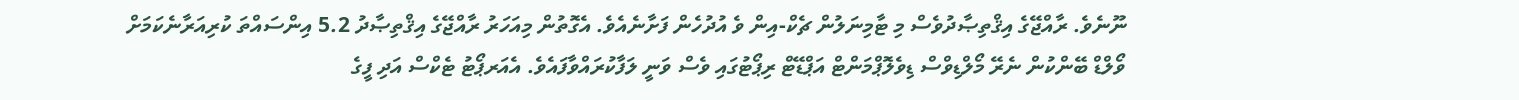ނޫނެވެ. ރާއްޖޭގެ އިޤްތިޞާދުވެސް މި ޓާމިނަލުން ޗެކް-އިން ވެ އުދުހެން ފަށާނެއެވެ. އެގޮތުން މިއަހަރު ރާއްޖޭގެ އިޤްތިޞާދު 5.2 އިންސައްތަ ކުރިއަރާނެކަމަށް ވޯލްޑް ބޭންކުން ނެރޭ މޯލްޑިވްސް ޑިވެލޮޕްމަންޓް އަޕްޑޭޓް ރިޕޯޓުގައި ވެސް ވަނީ ލަފާކުރައްވާފައެވެ. އެއަރޕޯޓު ޓެކްސް އަދި ފީގެ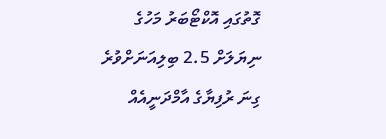ގޮތުގައި އޮކްޓޯބަރު މަހުގެ ނިޔަލަށް 2.5 ބިލިއަނަށްވުރެ ގިނަ ރުފިޔާގެ އާމްދަނީއެއް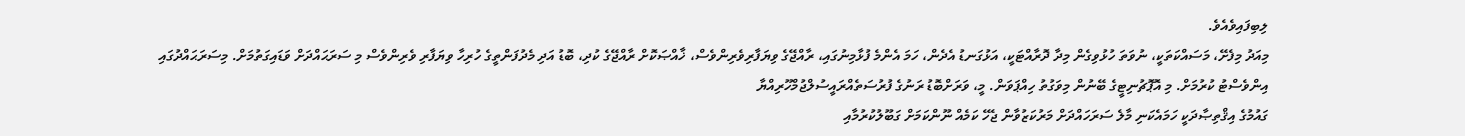ލިބިފައިވެއެވެ.
މިއަދު މިފެށޭ، މަސައްކަތަކީ، ނުވަތަ ހުޅުވިގެން މިދާ ދޮރާއްޓަކީ، އަޅުގަނޑު އެދެން، ހަމަ އެންމެ ފުޅާމިނުގައި، ރާއްޖޭގެ ވިޔަފާރިވެރިންވެސް، ޚާއްޞަކޮށް ރާއްޖޭގެ ކުދި، ބޮޑު އަދި މެދުފަންތީގެ ހުރިހާ ވިޔަފާރި ވެރިންވެސް މި ސަރަޙައްދަށް ވަޑައިގަތުމަށް. މިސަރަޙައްދުގައި އިންވެސްޓު ކުރުމަށް. މި އޮޕޮޗުނިޓީގެ ބޭނުން މިވަގުތު ހިއްޕަވަން. މީ، ވަރަށްބޮޑު ރަނުގެ ފުރުސަތެއްރައީސުލްޖުމްހޫރިއްޔާ
ގައުމުގެ އިޤްތިޞާދަކީ ހަމައެކަނި މާލެ ސަރަހައްދަށް މަރުކަޒުވާން ޖެހޭ ކަމެއް ނޫންކަމަށް ގަބޫލުކުރުމާއި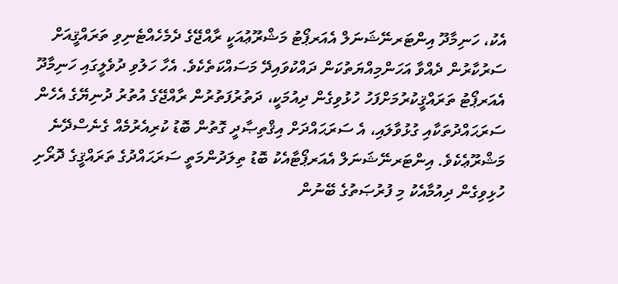އެކު، ހަނިމާދޫ އިންޓަރނޭޝަނަލް އެއަރޕޯޓު މަޝްރޫޢުއަކީ ރާއްޖޭގެ ދެމެހެއްޓެނިވި ތަރައްޤީއަށް ސަރުކާރުން ދެއްވާ އަހަންމިއްޔަތުކަން ދައްކުވައިދޭ މަސައްކަތެކެވެ. އެހާ ހަލުވި ދުވެލީގައި ހަނިމާދޫ އެއަރޕޯޓު ތަރައްޤީކުރުމަށްފަހު ހުޅުވިގެން ދިއުމަކީ، ދަތުރުފަތުރުން ރާއްޖޭގެ އުތުރު ދުނިޔޭގެ އެހެން ސަރަޙައްދުތަކާއި ގުޅުވާލައި، އެ ސަރަޙައްދަށް އިޤްތިޞާދީ ގޮތުން ބޮޑު ކުރިއެރުމެއް ގެނެސްދޭނެ މަޝްރޫޢެކެވެ. އިންޓަރނޭޝަނަލް އެއަރޕޯޓާއެކު ބޮޑު ތިލަދުންމަތީ ސަރަޙައްދުގެ ތަރައްޤީގެ ދޮރޯށި ހުޅިވިގެން ދިއުމާއެކު މި ފުރުޞަތުގެ ބޭނުން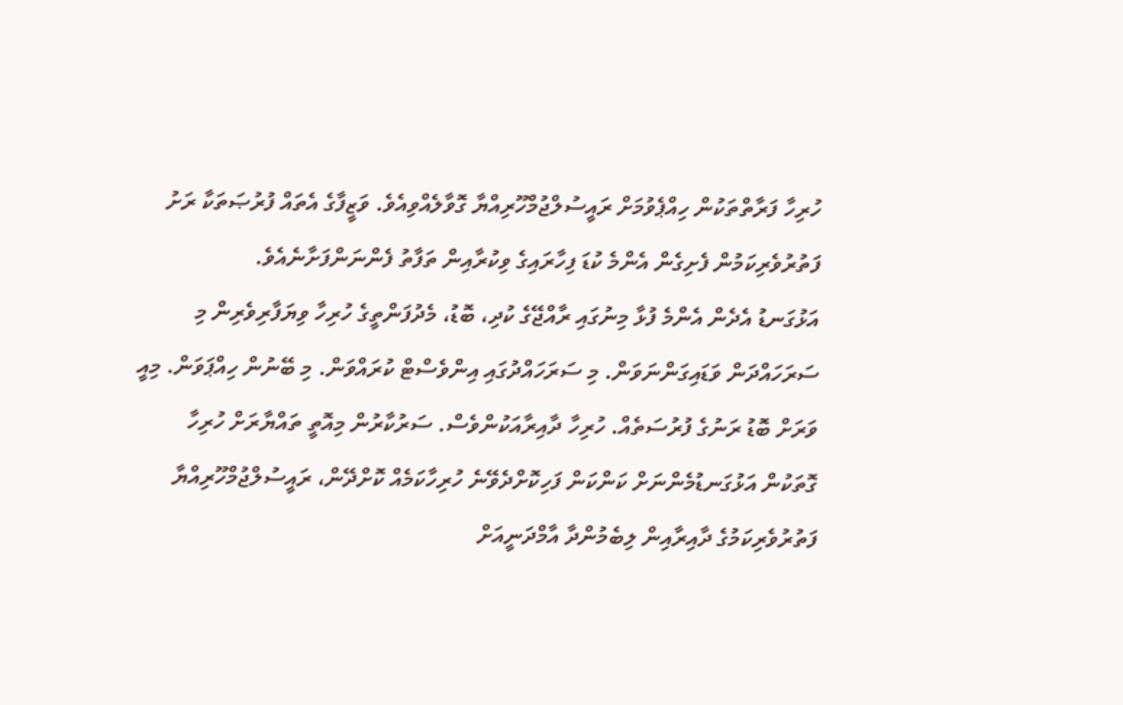ހުރިހާ ފަރާތްތަކުން ހިއްޕެވުމަށް ރައީސުލްޖުމްހޫރިއްޔާ ގޮވާލެއްވިއެވެ. ވަޒީފާގެ އެތައް ފުރުޞަތަކާ ރަށު ފަތުރުވެރިކަމުން ފެށިގެން އެންމެ ކުޑަ ފިހާރައިގެ ވިކުރާއިން ތަފާތު ފެންނަންފަށާނެއެވެ.
އަޅުގަނޑު އެދެން އެންމެ ފުޅާ މިނުގައި ރާއްޖޭގެ ކުދި، ބޮޑު، މެދުފަންތީގެ ހުރިހާ ވިޔަފާރިވެރިން މި ސަރަހައްދަން ވަޑައިގަންނަވަން. މި ސަރަހައްދުގައި އިންވެސްޓް ކުރައްވަން. މި ބޭނުން ހިއްޕަވަން. މިއީ ވަރަށް ބޮޑު ރަނުގެ ފުރުސަތެއް. ހުރިހާ ދާއިރާއަކުންވެސް. ސަރުކާރުން މިއޮތީ ތައްޔާރަށް ހުރިހާ ގޮތަކުން އަޅުގަނޑުމެންނަށް ކަންކަން ފަހިކޮށްދެވޭނެ ހުރިހާކަމެއް ކޮށްދޭން، ރައީސުލްޖުމްހޫރިއްޔާ
ފަތުރުވެރިކަމުގެ ދާއިރާއިން ލިބެމުންދާ އާމްދަނީއަށް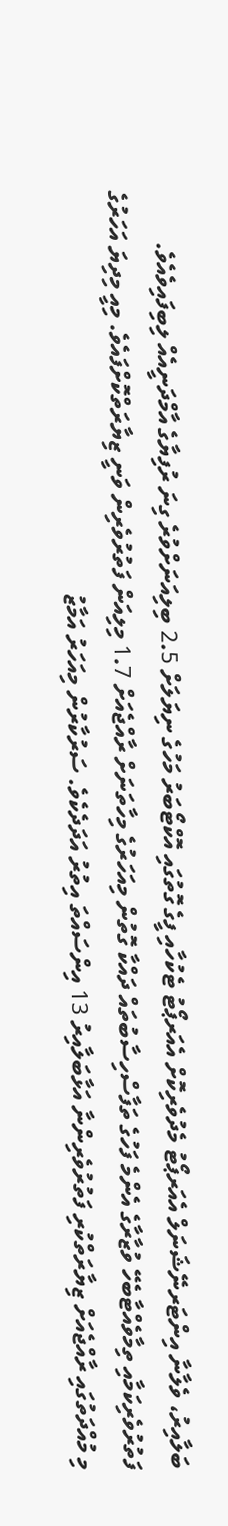ބަލާއިރު، ވެލާނާ އިންޓަރނޭޝަނަލް އެއަރޕޯޓު މެދުވެރިކޮށް އެއަރޕޯޓު ޓެކުހާއި ފީގެ ގޮތުގައި އޮކްޓޯބަރު މަހުގެ ނިޔަލަށް 2.5 ބިލިއަނަށްވުރެ ގިނަ ރުފިޔާގެ އާމްދަނީއެއް ލިބިފައިވެއެވެ. ފަތުރުވެރިކަމާއި ތިމާވެއްޓާބެހޭ ވުޒާރާގެ އެންމެ ފަހުގެ ތަފާސްހިސާބުތައް ދައްކާ ގޮތުން މިއަހަރުގެ މިހާތަނަށް ރާއްޖެއަށް 1.7 މިލިއަން ފަތުރުވެރިން ވަނީ ޒިޔާރަތްކޮށްފައެވެ. މިއީ މިދިޔަ އަހަރުގެ މި މުއްދަތުގައި ރާއްޖެއަށް ޒިޔާރަތްކުރި ފަތުރުވެރިންނާ އަޅާބަލާއިރު 13 އިންސައްތަ އިތުރު އަދަދެކެވެ. ސަރުކާރުން މިއަހަރު އަމާޒު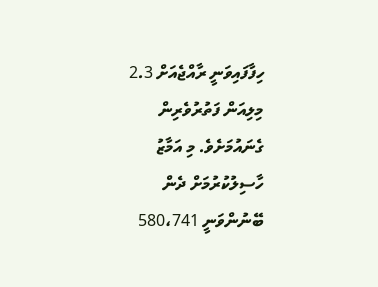ހިފާފައިވަނީ ރާއްޖެއަށް 2.3 މިލިއަން ފަތުރުވެރިން ގެނައުމަށެވެ. މި އަމާޒު ހާސިލުކުރުމަށް ދެން ބޭނުންވަނީ 580،741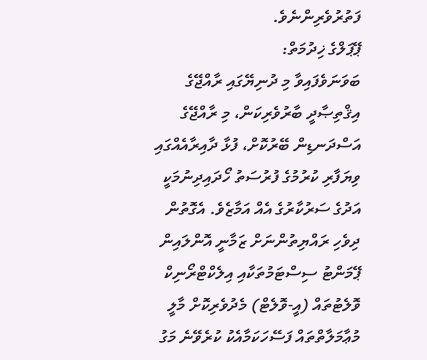ފަތުރުވެރިންނެވެ.
ޕޭޕަލްގެ ޚިދުމަތް:
ބަވަނަވެފައިވާ މި ދުނިޔޭގައި ރާއްޖޭގެ އިޤްތިޞާދީ ބާރުވެރިކަން، މި ރާއްޖޭގެ އަސްދަނޑިން ބޭރުކޮށް، ފުޅާ ދާއިރާއެއްގައި ވިޔަފާރި ކުރުމުގެ ފުރުސަތު ހޯދައިދިނުމަކީ އަދުގެ ސަރުކާރުގެ އެއް އަމާޒެވެ. އެގޮތުން ދިވެހި ރައްޔިތުންނަށް ޒަމާނީ އޮންލައިން ޕޭމަންޓު ސިސްޓަމުތަކާއި އިލެކްޓްރޯނިކް ވޮލެޓުތައް (އީ-ވޮލެޓް) މެދުވެރިކޮށް މާލީ މުޢާމަލާތްތައް ފަސޭހަކަމާއެކު ކުރެވޭނެ މަގު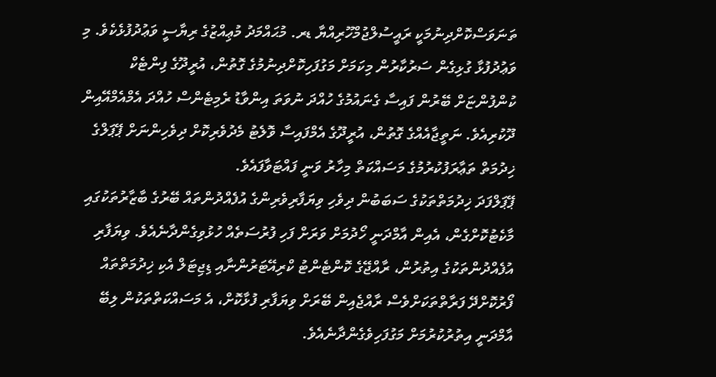ތަނަވަސްކޮށްދިނުމަކީ ރައީސުލްޖުމްހޫރިއްޔާ ޑރ. މުޙައްމަދު މުޢިއްޒުގެ ރިޔާސީ ވަޢުދުފުޅެކެވެ. މި ވަޢުދުފުޅާ ގުޅިގެން ސަރުކާރުން މިކަމަށް މަގުފަހިކޮށްދިނުމުގެ ގޮތުން، އުރީދޫގެ ފިންޓެކް ކުންފުންޏަށް ބޭރުން ފައިސާ ގެނައުމުގެ ހުއްދަ ނުވަތަ އިންވާޑު ރެމިޓެންސް ހުއްދަ އެމްއެމްއޭއިން ދޫކުރިއެވެ. ނަތީޖާއެއްގެ ގޮތުން، އުރީދޫގެ އެމްފައިސާ ވޮލެޓު މެދުވެރިކޮށް ދިވެހިންނަށް ޕޭޕަލްގެ ޚިދުމަތް ތަޢާރަފުކުރުމުގެ މަސައްކަތް މިހާރު ވަނީ ފައްޓަވާފައެވެ.
ޕޭޕަލްފަދަ ޚިދުމަތްތަކުގެ ސަބަބުން ދިވެހި ވިޔަފާރިވެރިންގެ އުފެއްދުންތައް ބޭރުގެ ބާޒާރުތަކުގައި މާކެޓުކޮށްގެން، އެއިން އާމްދަނީ ހޯދުމަށް ވަރަށް ފަހި ފުރުސަތެއް ހުޅުވިގެންދާނެއެވެ. ވިޔަފާރި އުފެއްދުންތަކުގެ އިތުރުން، ރާއްޖޭގެ ކޮންޓެންޓު ކްރިއޭޓަރުންނާއި ޑިޖިޓަލް އެކި ޚިދުމަތްތައް ފޯރުކޮށްދޭ ފަރާތްތަކަށްވެސް ރާއްޖެއިން ބޭރަށް ވިޔަފާރި ފުޅާކޮށް، އެ މަސައްކަތްތަކުން ލިބޭ އާމްދަނީ އިތުރުކުރުމަށް މަގުފަހިވެގެންދާނެއެވެ.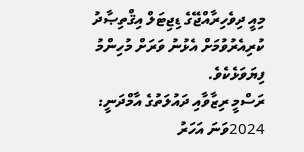މިއީ ދިވެހިރާއްޖޭގެ ޑިޖިޓަލް އިޤްތިޞާދު ކުރިއެރުވުމަށް އެޅުނު ވަރަށް މުހިންމު ފިޔަވަޅެކެވެ.
ރަސްމީ ރިޒާވާއި ދައުލަތުގެ އާމްދަނީ:
2024ވަނަ އަހަރު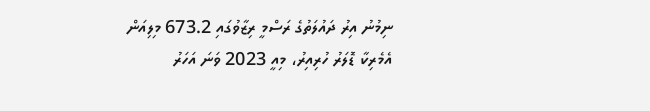ނިމުނު އިރު ދައުލަތުގެ ރަސްމީ ރިޒާވުގައި 673.2 މިލިއަން އެމެރިކާ ޑޮލަރު ހުރިއިރު، މިއީ 2023 ވަނަ އަހަރު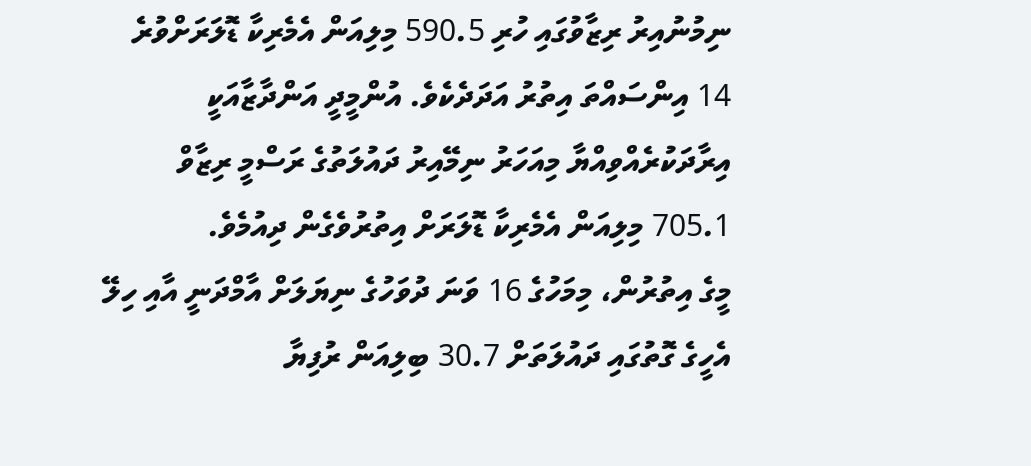ނިމުނުއިރު ރިޒާވުގައި ހުރި 590.5 މިލިއަން އެމެރިކާ ޑޮލަރަށްވުރެ 14 އިންސައްތަ އިތުރު އަދަދެކެވެ. އުންމީދީ އަންދާޒާއަކީ އިރާދަކުރެއްވިއްޔާ މިއަހަރު ނިމޭއިރު ދައުލަތުގެ ރަސްމީ ރިޒާވް 705.1 މިލިއަން އެމެރިކާ ޑޮލަރަށް އިތުރުވެގެން ދިއުމެވެ.
މީގެ އިތުރުން، މިމަހުގެ 16 ވަނަ ދުވަހުގެ ނިޔަލަށް އާމްދަނީ އާއި ހިލޭ އެހީގެ ގޮތުގައި ދައުލަތަށް 30.7 ބިލިއަން ރުފިޔާ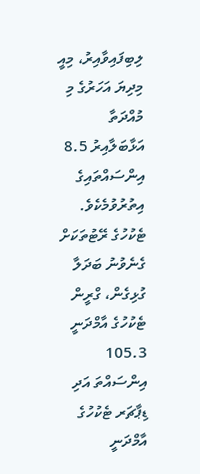ލިބިފައިވާއިރު، މިއީ މިދިޔަ އަހަރުގެ މި މުއްދަތާ އަޅާބަލާއިރު 8.5 އިންސައްތައިގެ އިތުރުވުމެކެވެ. ޓެކުހުގެ ރޭޓުތަކަށް ގެނެވުނު ބަދަލާ ގުޅިގެން، ގްރީން ޓެކުހުގެ އާމްދަނީ 105.3 އިންސައްތަ އަދި ޑިޕާޗަރ ޓެކުހުގެ އާމްދަނީ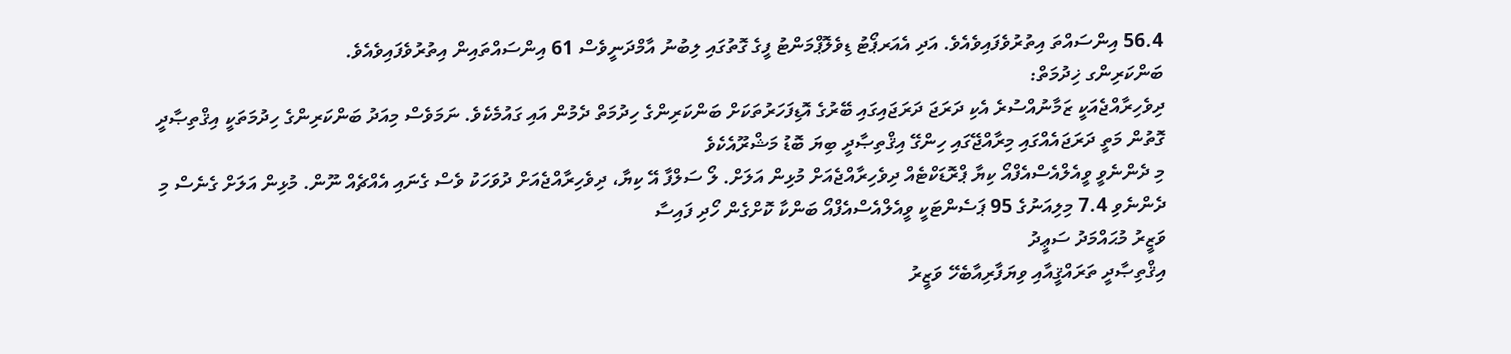56.4 އިންސައްތަ އިތުރުވެފައިވެއެވެ. އަދި އެއަރޕޯޓު ޑިވެލޮޕްމަންޓު ފީގެ ގޮތުގައި ލިބުނު އާމްދަނީވެސް 61 އިންސައްތައިން އިތުރުވެފައިވެއެވެ.
ބަންކަރިންގ ޚިދުމަތް:
ދިވެހިރާއްޖެއަކީ ޒަމާނުއްސުރެ އެކި ދަރަޖަ ދަރަޖައިގައި ބޭރުގެ އޮޑިފަހަރުތަކަށް ބަންކަރިންގެ ހިދުމަތް ދެމުން އައި ގައުމެކެވެ. ނަމަވެސް މިއަދު ބަންކަރިންގެ ހިދުމަތަކީ އިޤްތިޞާދީ ގޮތުން މަތީ ދަރަޖައެއްގައި މިރާއްޖޭގައި ހިންގޭ އިޤްތިޞާދީ ބިޔަ ބޮޑު މަޝްރޫއެކެވެ
މި ދެންނެވީ ވީއެލްއެސްއެފްއޯ ކިޔާ ޕްރޮޑަކްޓެއް ދިވެހިރާއްޖެއަށް މުޅިން އަލަށް. ލޯ ސަލްފާ އޭ ކިޔާ، ދިވެހިރާއްޖެއަށް ދުވަހަކު ވެސް ގެނައި އެއްޗެއް ނޫން. މުޅިން އަލަށް ގެނެސް މި ދެންނެވި 7.4 މިލިއަނުގެ 95 ޕަސެންޓަކީ ވީއެލްއެސްއެފްއޯ ބަންކާ ކޮށްގެން ހޯދި ފައިސާ
ވަޒީރު މުޙައްމަދު ސަޢީދު
އިޤްތިޞާދީ ތަރައްޤީއާއި ވިޔަފާރިއާބެހޭ ވަޒީރު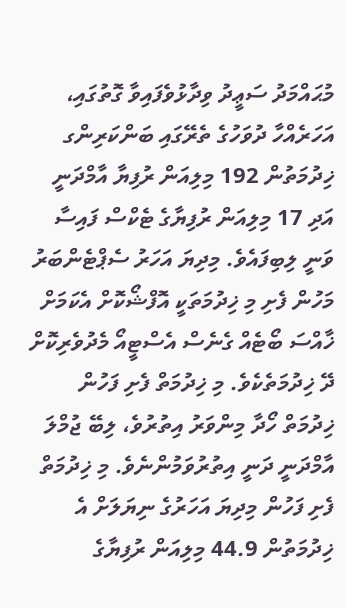މުޙައްމަދު ސަޢީދު ވިދާޅުވެފައިވާ ގޮތުގައި، އަހަރެއްހާ ދުވަހުގެ ތެރޭގައި ބަންކަރިންގ ޚިދުމަތުން 192 މިލިއަން ރުފިޔާ އާމްދަނީ އަދި 17 މިލިއަން ރުފިޔާގެ ޓެކްސް ފައިސާ ވަނީ ލިބިފައެވެ. މިދިޔަ އަހަރު ސެޕްޓެންބަރު މަހުން ފެށި މި ޚިދުމަތަކީ އޮފްޝޯކޮށް އެކަމަށް ޚާއްސަ ބޯޓެއް ގެނެސް އެސްޓީއޯ މެދުވެރިކޮށް ދޭ ޚިދުމަތެކެވެ. މި ޚިދުމަތް ފެށި ފަހުން ޚިދުމަތް ހޯދާ މިންވަރު އިތުރުވެ، ލިބޭ ޖުމްލަ އާމްދަނީ ދަނީ އިތުރުވަމުންނެވެ. މި ޚިދުމަތް ފެށި ފަހުން މިދިޔަ އަހަރުގެ ނިޔަލަށް އެ ޚިދުމަތުން 44.9 މިލިއަން ރުފިޔާގެ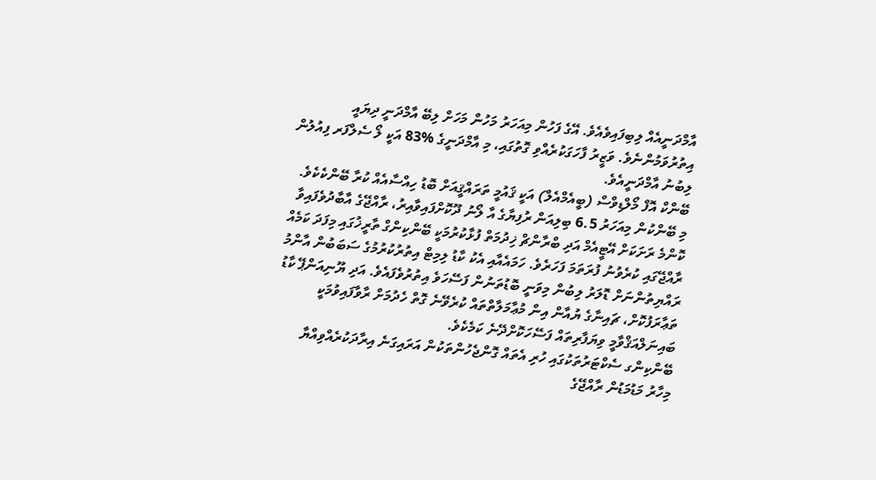އާމްދަނީއެއް ލިބިފައިވެއެވެ. އޭގެ ފަހުން މިއަހަރު މަހުން މަހަށް ލިބޭ އާމްދަނީ ދިޔައީ އިތުރުވަމުންނެވެ. ވަޒީރު ފާހަގަކުރެއްވި ގޮތުގައި، މި އާމްދަނީގެ %83 އަކީ ލޯ ސެލްފަރ ފިއުލުން ލިބުނު އާމްދަނީއެވެ.
ބޭންކް އޮފް މޯލްޑިވްސް (ބީއެމްއެލް) އަކީ ޤައުމީ ތަރައްޤީއަށް ބޮޑު ހިއްސާއެއް ކުރާ ބޭންކެކެވެ. މި ބޭންކުން މިއަހަރު 6.5 ބިލިއަން ރުފިޔާގެ އާ ލޯނު ދޫކޮށްފައިވާއިރު، ރާއްޖޭގެ އާބާދުވެފައިވާ ކޮންމެ ރަށަކަށް އޭޓީއެމް އަދި ބްރާންޗް ޚިދުމަތް ފުޅާކުރުމަކީ ބޭންކިންގް ތާރީޚުގައި މިފަދަ ކަމެއް ރާއްޖޭގައި ކުރެވުނު ފުރަތަމަ ފަހަރެވެ. ހަމައެއާއި އެކު ކާޑު ލިމިޓް އިތުރުކުރުމުގެ ސަބަބުން އާންމު ރައްޔިތުންނަށް ޑޮލަރު ލިބުން މިވަނީ ބޮޑުތަނުން ފަސޭހަވެ އިތުރުވެފައެވެ. އަދި ޔޫނިއަންޕޭ ކާޑު ތަޢާރަފުކޮށް، ޗައިނާގެ ޔުއާން އިން މުޢާމަލާތްތައް ކުރެވޭނެ ގޮތް ހެދުމަށް ރާވާފައިވުމަކީ ބައިނަލްއަޤްވާމީ ވިޔަފާރިތައް ފަސޭހަކޮށްދޭނެ ކަމެކެވެ.
ބޭންކިންގ ސެކްޓަރުތަކުގައި ހުރި އެތައް ގޮންޖެހުންތަކުން އަރައިގަނެ އިރާދަކުރެއްވިއްޔާ މިހާރު މަޑުމަޑުން ރާއްޖޭގެ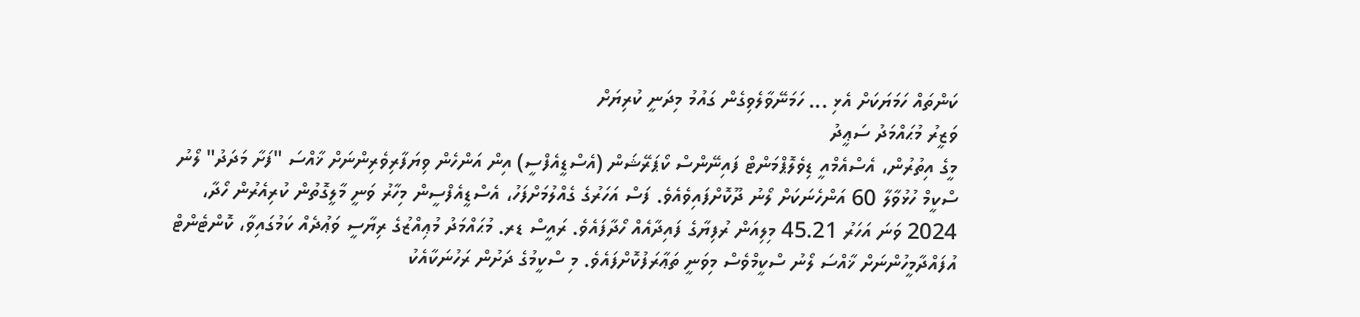ކަންތައް ހަމަޔަކަށް އެޅި ... ހަމަނޭވާލެވިގެން ގައުމު މިދަނީ ކުރިޔަށް
ވަޒީރު މުޙައްމަދު ސަޢީދު
މީގެ އިތުރުން، އެސްއެމްއީ ޑިވެލޮޕްމަންޓް ފައިނޭންސް ކޯޕަރޭޝަން (އެސްޑީއެފްސީ) އިން އަންހެން ވިޔަފާރިވެރިންނަށް ޚާއްސަ "ފަށާ މަދަދު" ލޯނު ސްކީމް ހުޅުވާލާ 60 އަންހެނަކަށް ލޯނު ދޫކޮށްފައިވެއެވެ. ފަސް އަހަރުގެ ގެއްލުމަށްފަހު، އެސްޑީއެފްސީން މިހާރު ވަނީ މާލީގޮތުން ކުރިއެރުން ހޯދާ، 2024 ވަނަ އަހަރު 45.21 މިލިއަން ރުފިޔާގެ ފައިދާއެއް ހޯދާފައެވެ. ރައީސް ޑރ. މުޙައްމަދު މުޢިއްޒުގެ ރިޔާސީ ވަޢުދެއް ކަމުގައިވާ، ކޮންޓެންޓް އުފައްދާމީހުންނަށް ޚާއްސަ ލޯނު ސްކީމްވެސް މިވަނީ ތަޢާރަފުކޮށްފައެވެ. މި ސްކީމުގެ ދަށުން ރަހުނަކާއެކު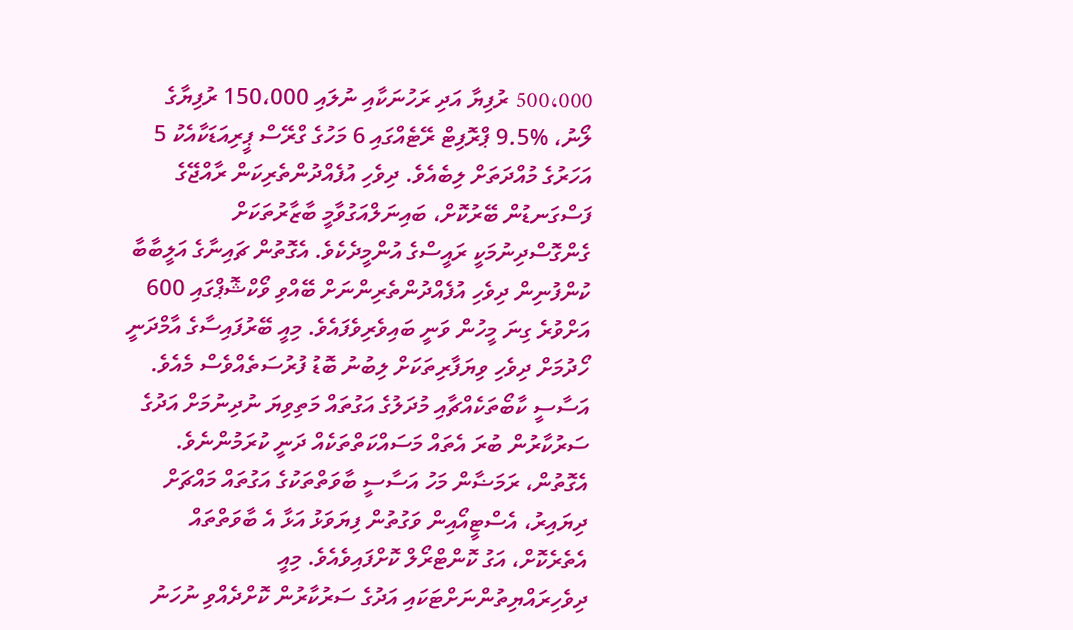500،000 ރުފިޔާ އަދި ރަހުނަކާއި ނުލައި 150،000 ރުފިޔާގެ ލޯނު، %9.5 ޕްރޮފިޓް ރޭޓެއްގައި 6 މަހުގެ ގްރޭސް ޕީރިއަޑަކާއެކު 5 އަހަރުގެ މުއްދަތަށް ލިބެއެވެ. ދިވެހި އުފެއްދުންތެރިކަން ރާއްޖޭގެ ފަސްގަނޑުން ބޭރުކޮށް، ބައިނަލްއަގުވާމީ ބާޒާރުތަކަށް ގެންގޮސްދިނުމަކީ ރައީސްގެ އުންމީދެކެވެ. އެގޮތުން ޗައިނާގެ އަލީބާބާ ކުންފުނިން ދިވެހި އުފެއްދުންތެރިންނަށް ބޭއްވި ވޯކްޝޮޕްގައި 600 އަށްވުރެ ގިނަ މީހުން ވަނީ ބައިވެރިވެފައެވެ. މިއީ ބޭރުފައިސާގެ އާމްދަނީ ހޯދުމަށް ދިވެހި ވިޔަފާރިތަކަށް ލިބުނު ބޮޑު ފުރުސަތެއްވެސް މެއެވެ.
އަސާސީ ކާބޯތަކެއްޗާއި މުދަލުގެ އަގުތައް މަތިވިޔަ ނުދިނުމަށް އަދުގެ ސަރުކާރުން ބުރަ އެތައް މަސައްކަތްތަކެއް ދަނީ ކުރަމުންނެވެ. އެގޮތުން، ރަމަޟާން މަހު އަސާސީ ބާވަތްތަކުގެ އަގުތައް މައްޗަށް ދިޔައިރު، އެސްޓީއޯއިން ވަގުތުން ފިޔަވަޅު އަޅާ އެ ބާވަތްތައް އެތެރެކޮށް، އަގު ކޮންޓްރޯލް ކޮށްފައިވެއެވެ. މިއީ ދިވެހިރައްޔިތުންނަށްޓަކައި އަދުގެ ސަރުކާރުން ކޮށްދެއްވި ނުހަނު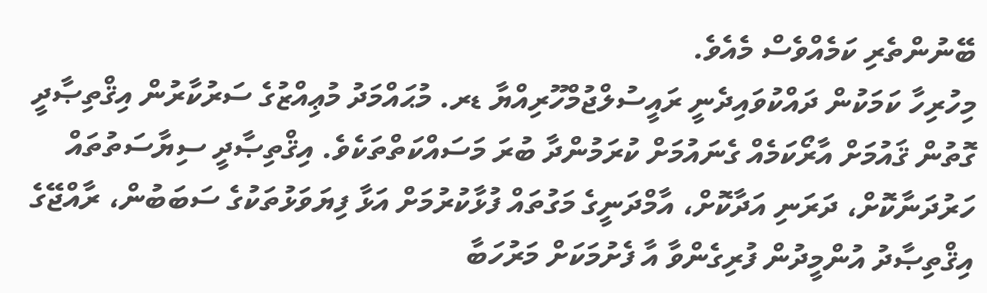ބޭނުންތެރި ކަމެއްވެސް މެއެވެ.
މިހުރިހާ ކަމަކުން ދައްކުވައިދެނީ ރައީސުލްޖުމްހޫރިއްޔާ ޑރ. މުޙައްމަދު މުޢިއްޒުގެ ސަރުކާރުން އިޤްތިޞާދީ ގޮތުން ޤައުމަށް އާރޯކަމެއް ގެނައުމަށް ކުރަމުންދާ ބުރަ މަސައްކަތްތަކެވެ. އިޤްތިޞާދީ ސިޔާސަތުތައް ހަރުދަނާކޮށް، ދަރަނި އަދާކޮށް، އާމްދަނީގެ މަގުތައް ފުޅާކުރުމަށް އަޅާ ފިޔަވަޅުތަކުގެ ސަބަބުން، ރާއްޖޭގެ އިޤްތިޞާދު އުންމީދުން ފުރިގެންވާ އާ ފެށުމަކަށް މަރުހަބާ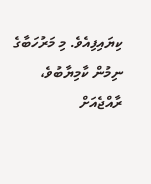ކިޔައިފިއެވެ. މި މަރުހަބާގެ ނިމުން ކާމިޔާބުވެ، ރާއްޖެއަށް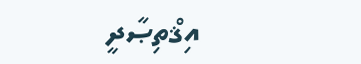އިޤްތިޞާދީ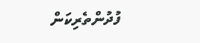ފުދުންތެރިކަން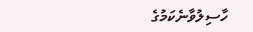ހާސިލުވާނެކަމުގެ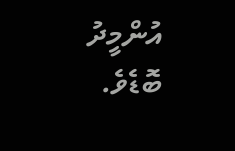އުންމީދު ބޮޑެވެ.